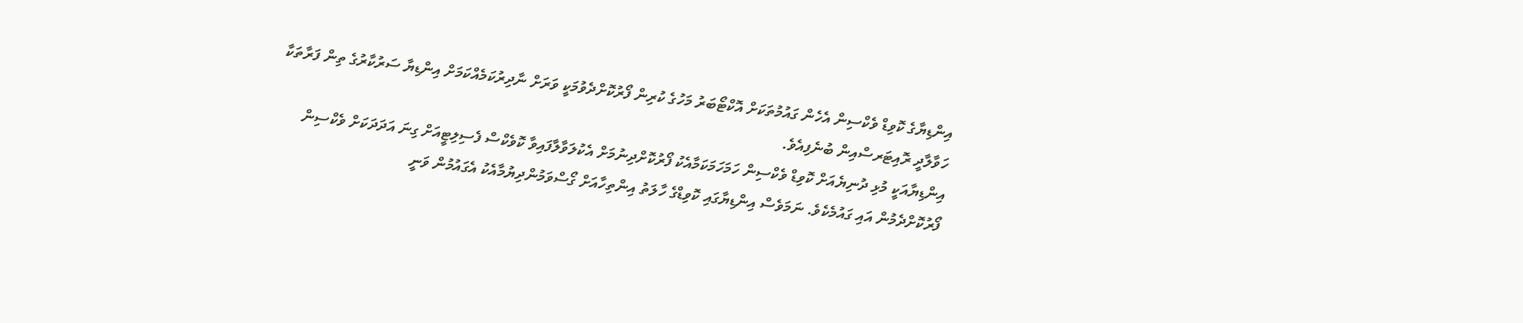އިންޑިޔާގެ ކޮވިޑް ވެކްސިން އެހެން ގައުމުތަކަށް އޮކްޓޯބަރު މަހުގެ ކުރިން ފޯރުކޮށްދެވުމަކީ ވަރަށް ނާދިރުކަމެއްކަމަށް އިންޑިޔާ ސަރުކާރުގެ ތިން ފަރާތަކާ ހަވާލާދީ ރޮއިޓަރސްއިން ބުނެފިއެވެ.
އިންޑިޔާއަކީ މުޅި ދުނިޔެއަށް ކޮވިޑް ވެކްސިން ހަމަހަމަކަމާއެކު ފޯރުކޮށްދިނުމަށް އެކުލަވާލާފައިވާ ކޮވެކްސް ފެސިލިޓީއަށް ގިނަ އަދަދަކަށް ވެކްސިން ފޯރުކޮށްދެމުން އައި ގައުމެކެވެ. ނަމަވެސް އިންޑިޔާގައި ކޮވިޑްގެ ހާލަތު އިންތިހާއަށް ގޯސްވަމުންދިޔުމާއެކު އެގައުމުން ވަނީ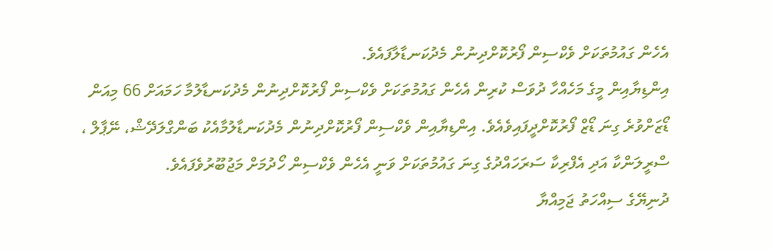އެހެން ގައުމުތަކަށް ވެކްސިން ފޯރުކޮށްދިނުން މެދުކަނޑާލާފައެވެ.
އިންޑިޔާއިން މީގެ މަހެއްހާ ދުވަސް ކުރިން އެހެން ގައުމުތަކަށް ވެކްސިން ފޯރުކޮށްދިނުން މެދުކަނޑާލުމާ ހަމައަށް 66 މިއަން ޑޯޒަށްވުރެ ގިނަ ޑޯޒް ފޯރުކޮށްދީފައިވެއެވެ. އިންޑިޔާއިން ވެކްސިން ފޯރުކޮށްދިނުން މެދުކަނޑާލުމާއެކު ބަންގްލަދޭޝް، ނޭޕާލް ، ސްރީލަންކާ އަދި އެފްރިކާ ސަރަހައްދުގެ ގިނަ ގައުމުތަކަށް ވަނީ އެހެން ވެކްސިން ހޯދުމަށް މަޖުބޫރުވެފައެވެ.
ދުނިޔޭގެ ސިއްހަތު ޖަމިއްޔާ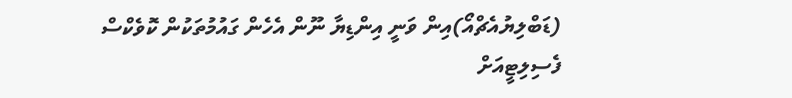(ޑަބްލިޔުއެޗްއޯ)އިން ވަނީ އިންޑިޔާ ނޫން އެހެން ގައުމުތަކުން ކޮވެކްސް ފެސިލިޓީއަށް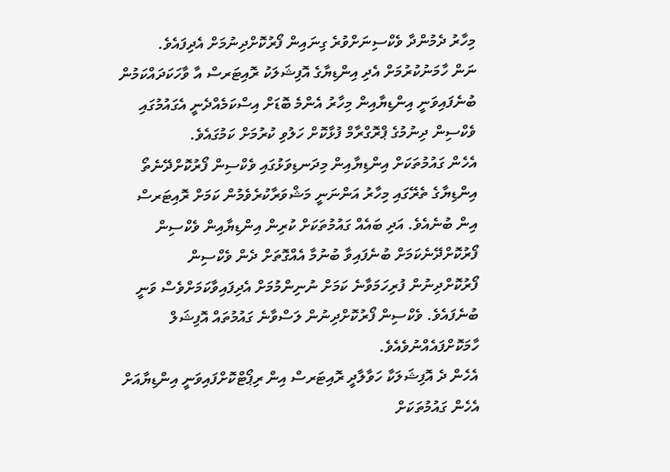މިހާރު ދެމުންދާ ވެކްސިނަށްވުރެ ގިނައިން ފޯރުކޮށްދިނުމަށް އެދިފައެވެ.
ނަން ހާމަނުކުރުމަށް އެދި އިންޑިޔާގެ އޮފިޝަލަކު ރޮއިޓަރސް އާ ވާހަކަދައްކަމުން ބުނެފައިވަނީ އިންޑިޔާއިން މިހާރު އެންމެ ބޮޑަށް އިސްކަމެއްދެނީ އެގައުމުގައި ވެކްސިން ދިނުމުގެ ޕްރޮގްރާމް ފުޅާކޮށް ހަލުވި ކުރުމަށް ކަމުގައެވެ.
އެހެން ގައުމުތަކަށް އިންޑިޔާއިން މިދަނޑިވަޅުގައި ވެކްސިން ފޯރުކޮށްދޭނެތޯ އިންޑިޔާގެ ތެރޭގައި މިހާރު އަންނަނީ މަޝްވަރާކުރެވެމުން ކަމަށް ރޮއިޓަރސް އިން ބުނެއެވެ. އަދި ބައެއް ގައުމުތަކަށް ކުރިން އިންޑިޔާއިން ވެކްސިން ފޯރުކޮށްދޭނެކަމަށް ބުނެފައިވާ ބުނުމާ އެއްގޮތަށް ދެން ވެކްސިން ފޯރުކޮށްދިނުން ފުރިހަމަވާނެ ކަމަށް ނުނިންމުމަށް އެދިފައިވާކަމަށްވެސް ވަނީ ބުނެފައެވެ. ވެކްސިން ފޯރުކޮށްދިނުން ލަސްވާނެ ގައުމުތައް އޮފިޝަލް ހާމަކޮށްފައެއްނުވެއެވެ.
އެހެން ދެ އޮފިޝަލަކާ ހަވާލާދީ ރޮއިޓަރސް އިން ރިޕޯޓްކޮށްފައިވަނީ އިންޑިޔާއަށް އެހެން ގައުމުތަކަށް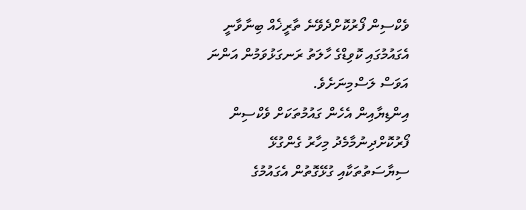ވެކްސިން ފޯރުކޮށްދެވޭނެ ތާރީޚެއް ބިނާވާނީ އެގައުމުގައި ކޮވިޑްގެ ހާލަތު ރަނގަޅުވަމުން އަންނަ އަވަސް ލަސްމިނަށެވެ.
އިންޑިޔާއިން އެހެން ގައުމުތަކަށް ވެކްސިން ފޯރުކޮށްދިނުމާމެދު މިހާރު ގެންގުޅޭ ސިޔާސަތުތަކާއި ގުޅޭގޮތުން އެގައުމުގެ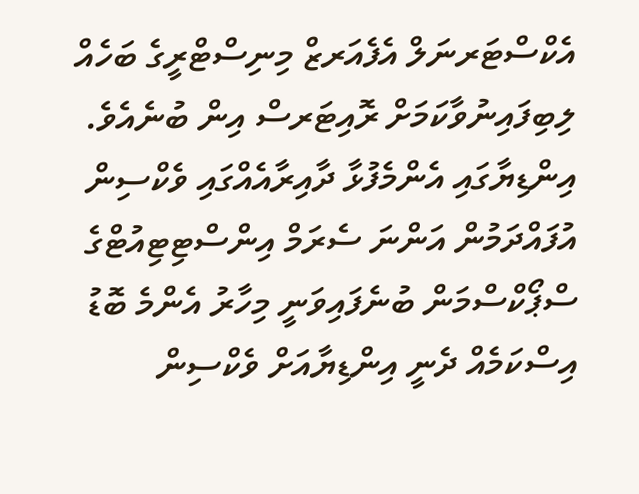އެކްސްޓަރނަލް އެފެއަރޒް މިނިސްޓްރީގެ ބަހެއް ލިބިފައިނުވާކަމަށް ރޮއިޓަރސް އިން ބުނެއެވެ.
އިންޑިޔާގައި އެންމެފުޅާ ދާއިރާއެއްގައި ވެކްސިން އުފައްދަމުން އަންނަ ސެރަމް އިންސްޓިޓިއުޓްގެ ސްޕޯކްސްމަން ބުނެފައިވަނީ މިހާރު އެންމެ ބޮޑު އިސްކަމެއް ދެނީ އިންޑިޔާއަށް ވެކްސިން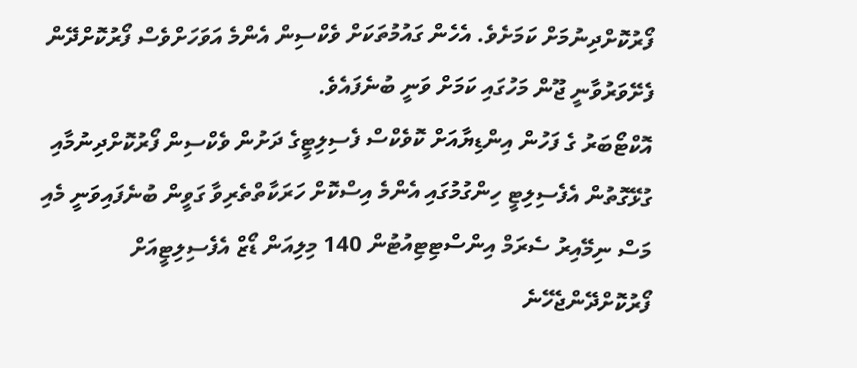ފޯރުކޮށްދިނުމަށް ކަމަށެވެ. އެހެން ގައުމުތަކަށް ވެކްސިން އެންމެ އަވަހަށްވެސް ފޯރުކޮށްދޭން ފެށޭވަރުވާނީ ޖޫން މަހުގައި ކަމަށް ވަނީ ބުނެފައެވެ.
އޮކްޓޯބަރު ގެ ފަހުން އިންޑިޔާއަށް ކޮވެކްސް ފެސިލިޓީގެ ދަށުން ވެކްސިން ފޯރުކޮށްދިނުމާއި ގުޅޭގޮތުން އެފެސިލިޓީ ހިންގުމުގައި އެންމެ އިސްކޮށް ހަރަކާތްތެރިވާ ގަވީން ބުނެފައިވަނީ މެއި މަސް ނިމޭއިރު ސެރަމް އިންސްޓިޓިއުޓުން 140 މިލިއަން ޑޯޒް އެފެސިލިޓީއަށް ފޯރުކޮށްދޭންޖެހޭނެ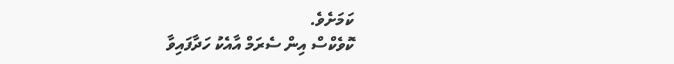ކަމަށެވެ.
ކޮވެކްސް އިން ސެރަމް އާއެކު ހަދާފައިވާ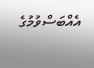އެއްބަސްވުމުގެ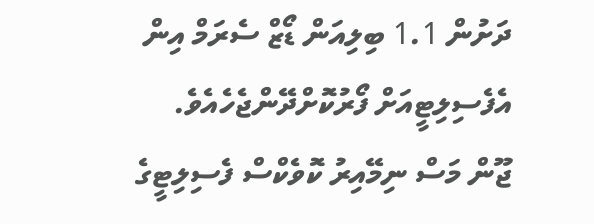ދަށުން 1.1 ބިލިއަން ޑޯޒް ސެރަމް އިން އެފެސިލިޓީއަށް ފޯރުކޮށްދޭންޖެހެއެވެ.
ޖޫން މަސް ނިމޭއިރު ކޮވެކްސް ފެސިލިޓީގެ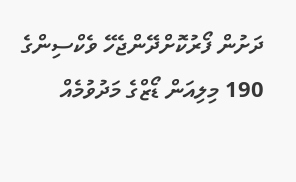ދަށުން ފޯރުކޮށްދޭންޖެހޭ ވެކްސިންގެ 190 މިލިއަން ޑޯޒްގެ މަދުވުމެއް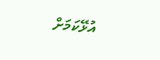އުޅޭކަމަށް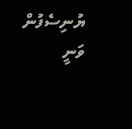ޔުނިސެފުން ވަނީ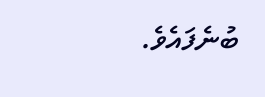ބުނެފައެވެ.